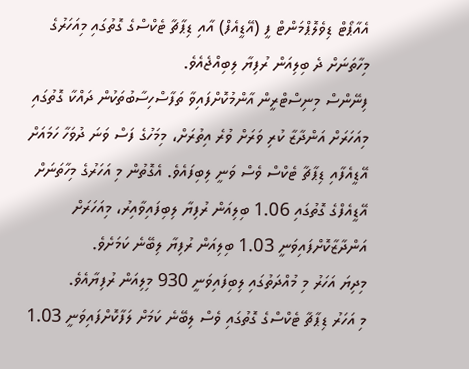އެއާޕޯޓް ޑިވެލޮޕްމަންޓް ފީ (އޭޑީއެފް) އާއި ޑިޕާޗާ ޓެކްސްގެ ގޮތުގައި މިއަހަރުގެ މިހާތަނަށް ދެ ބިލިއަން ރުފިޔާ ލިބިއްޖެއެވެ.
ފިނޭންސް މިނިސްޓްރީން އާންމުކޮށްފައިވާ ތަފާސްހިސާބުތަކުން ދައްކާ ގޮތުގައި މިއަހަރަށް އަންދާޒާ ކުރި ވަރަށް ވުރެ އިތުރަށް، މިމަހުގެ ފަސް ވަނަ ދުވަހާ ހަމައަށް އޭޑީއެފާއި ޑިޕާޗާ ޓެކްސް ވެސް ވަނީ ލިބިފައެވެ. އެގޮތުން މި އަހަރުގެ މިހާތަނަށް އޭޑީއެފްގެ ގޮތުގައި 1.06 ބިލިއަން ރުފިޔާ ލިބިފައިވާއިރު، މިއަހަރަށް އަންދާޒާކޮށްފައިވަނީ 1.03 ބިލިއަން ރުފިޔާ ލިބޭނެ ކަމަށެވެ.
މިދިޔަ އަހަރު މި މުއްދަތުގައި ލިބިފައިވަނީ 930 މިލިއަން ރުފިޔާއެވެ.
މި އަހަރު ޑިޕާޗާ ޓެކްސްގެ ގޮތުގައި ވެސް ލިބޭނެ ކަމަށް ލަފާކޮށްފައިވަނީ 1.03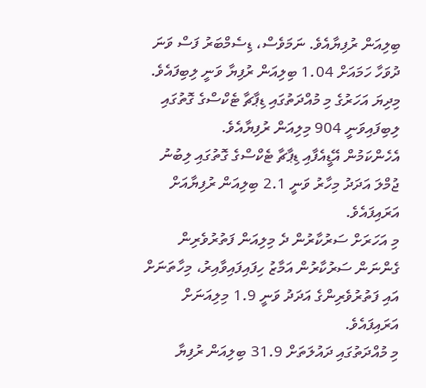ބިލިއަން ރުފިޔާއެވެ. ނަމަވެސް، ޑިސެމްބަރު ފަސް ވަނަ ދުވަހާ ހަމައަށް 1.04 ބިލިއަން ރުފިޔާ ވަނީ ލިބިފައެވެ.
މިދިޔަ އަހަރުގެ މި މުއްދަތުގައި ޑިޕާޗާ ޓެކްސްގެ ގޮތުގައި ލިބިފައިވަނީ 904 މިލިއަން ރުފިޔާއެވެ.
އެހެންކަމުން އޭޑީއެފާއި ޑިޕާޗާ ޓެކްސްގެ ގޮތުގައި ލިބުނު ޖުމްލަ އަދަދު މިހާރު ވަނީ 2.1 ބިލިއަން ރުފިޔާއަށް އަރައިފައެވެ.
މި އަހަރަށް ސަރުކާރުން ދެ މިލިއަން ފަތުރުވެރިން ގެންނަން ސަރުކާރުން އަމާޒު ހިފައިފައިވާއިރު، މިހާތަނަށް އައި ފަތުރުވެރިންގެ އަދަދު ވަނީ 1.9 މިލިއަނަށް އަރައިފައެވެ.
މި މުއްދަތުގައި ދައުލަތަށް 31.9 ބިލިއަން ރުފިޔާ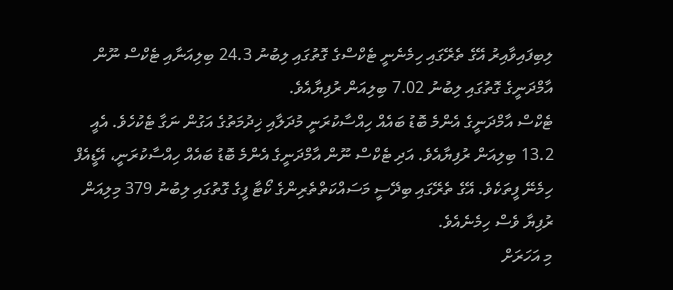ލިބިފައިވާއިރު އޭގެ ތެރޭގައި ހިމެނެނީ ޓެކްސްގެ ގޮތުގައި ލިބުނު 24.3 ބިލިއަނާއި ޓެކްސް ނޫން އާމްދަނީގެ ގޮތުގައި ލިބުނު 7.02 ބިލިއަން ރުފިޔާއެވެ.
ޓެކްސް އާމްދަނީގެ އެންމެ ބޮޑު ބައެއް ހިއްސާކުރަނީ މުދަލާއި ޚިދުމަތުގެ އަގުން ނަގާ ޓެކުހެވެ. އެއީ 13.2 ބިލިއަން ރުފިޔާއެވެ. އަދި ޓެކްސް ނޫން އާމްދަނީގެ އެންމެ ބޮޑު ބައެއް ހިއްސާކުރަނީ، އޭޑީއެފް ހިމެނޭ ފީތަކެވެ. އޭގެ ތެރޭގައި ބިދޭސީ މަސައްކަތްތެރިންގެ ކޯޓާ ފީގެ ގޮތުގައި ލިބުނު 379 މިލިއަން ރުފިޔާ ވެސް ހިމެނެއެވެ.
މި އަހަރަށް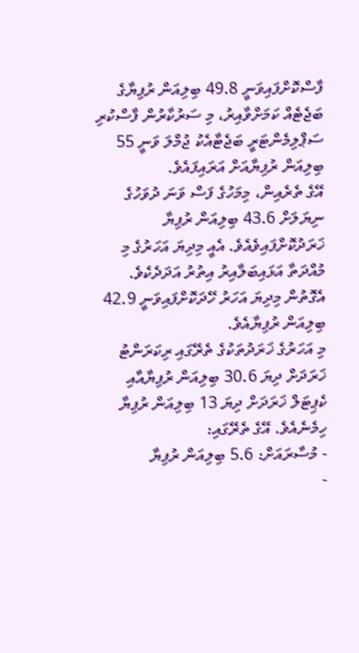ފާސްކޮށްފައިވަނީ 49.8 ބިލިއަން ރުފިޔާގެ ބަޖެޓެއް ކަމަށްވާއިރު، މި ސަރުކާރުން ފާސްކުރި ސަޕްލިމެންޓަރީ ބަޖެޓާއެކު ޖުމްލަ ވަނީ 55 ބިލިއަން ރުފިޔާއަށް އަރައިފައެވެ.
އޭގެ ތެރެއިން، މިމަހުގެ ފަސް ވަނަ ދުވަހުގެ ނިޔަލަށް 43.6 ބިލިއަން ރުފިޔާ ޚަރަދުކޮށްފައިވެއެވެ. އެއީ މިދިޔަ އަހަރުގެ މި މުއްދަތާ އަޅައިބަލާއިރު އިތުރު އަދަދެކެވެ. އެގޮތުން މިދިޔަ އަހަރު ހޭދަކޮށްފައިވަނީ 42.9 ބިލިއަން ރުފިޔާއެވެ.
މި އަހަރުގެ ޚަރަދުތަކުގެ ތެރޭގައި ރިކަރަންޓު ޚަރަދަށް ދިޔަ 30.6 ބިލިއަން ރުފިޔާއާއި ކެޕިޓަލް ޚަރަދަށް ދިޔަ 13 ބިލިއަން ރުފިޔާ ހިމެނެއެވެ. އޭގެ ތެރޭގައި:
- މުސާރައަށް: 5.6 ބިލިއަން ރުފިޔާ
-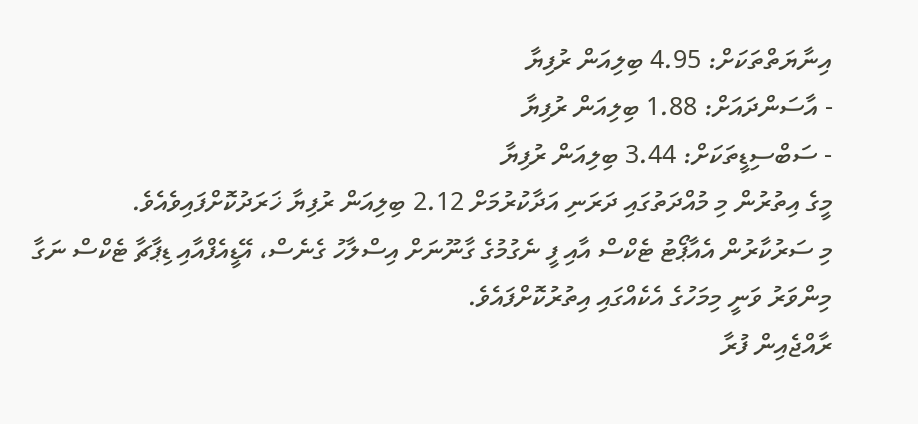އިނާޔަތްތަކަށް: 4.95 ބިލިއަން ރުފިޔާ
- އާސަންދައަށް: 1.88 ބިލިއަން ރުފިޔާ
- ސަބްސިޑީތަކަށް: 3.44 ބިލިއަން ރުފިޔާ
މީގެ އިތުރުން މި މުއްދަތުގައި ދަރަނި އަދާކުރުމަށް 2.12 ބިލިއަން ރުފިޔާ ޚަރަދުކޮށްފައިވެއެވެ.
މި ސަރުކާރުން އެއާޕޯޓު ޓެކްސް އާއި ފީ ނެގުމުގެ ގާނޫނަށް އިސްލާހު ގެނެސް، އޭޑީއެފްއާއި ޑިޕާޗާ ޓެކްސް ނަގާ މިންވަރު ވަނީ މިމަހުގެ އެކެއްގައި އިތުރުކޮށްފައެވެ.
ރާއްޖެއިން ފުރާ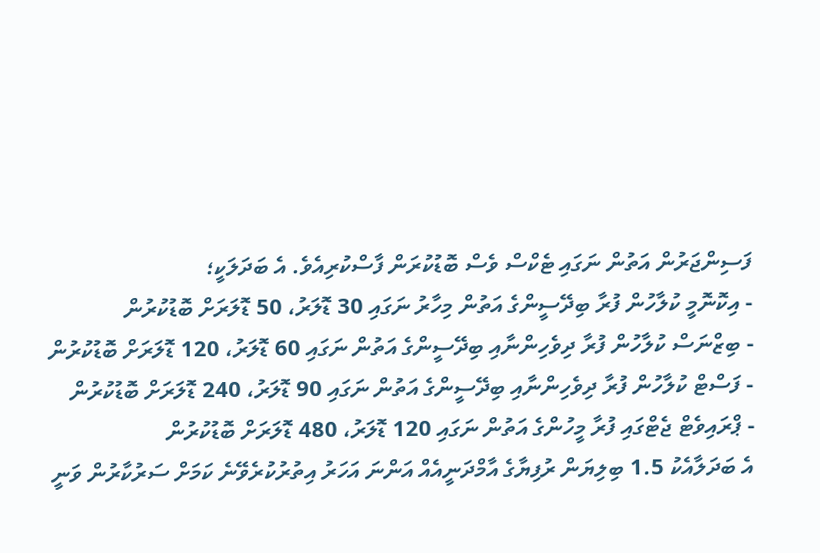ފަސިންޖަރުން އަތުން ނަގައި ޓެކްސް ވެސް ބޮޑުކުރަން ފާސްކުރިއެވެ. އެ ބަދަލަކީ؛
- އިކޮނޮމީ ކުލާހުން ފުރާ ބިދޭސީންގެ އަތުން މިހާރު ނަގައި 30 ޑޮލަރު، 50 ޑޮލަރަށް ބޮޑުކުރުން
- ބިޒްނަސް ކުލާހުން ފުރާ ދިވެހިންނާއި ބިދޭސީންގެ އަތުން ނަގައި 60 ޑޮލަރު، 120 ޑޮލަރަށް ބޮޑުކުރުން
- ފަސްޓް ކުލާހުން ފުރާ ދިވެހިންނާއި ބިދޭސީންގެ އަތުން ނަގައި 90 ޑޮލަރު، 240 ޑޮލަރަށް ބޮޑުކުރުން
- ޕްރައިވެޓް ޖެޓްގައި ފުރާ މީހުންގެ އަތުން ނަގައި 120 ޑޮލަރު، 480 ޑޮލަރަށް ބޮޑުކުރުން
އެ ބަދަލާއެކު 1.5 ބިލިޔަން ރުފިޔާގެ އާމްދަނީއެއް އަންނަ އަހަރު އިތުރުކުރެވޭނެ ކަމަށް ސަރުކާރުން ވަނީ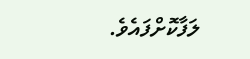ލަފާކޮށްފައެވެ.